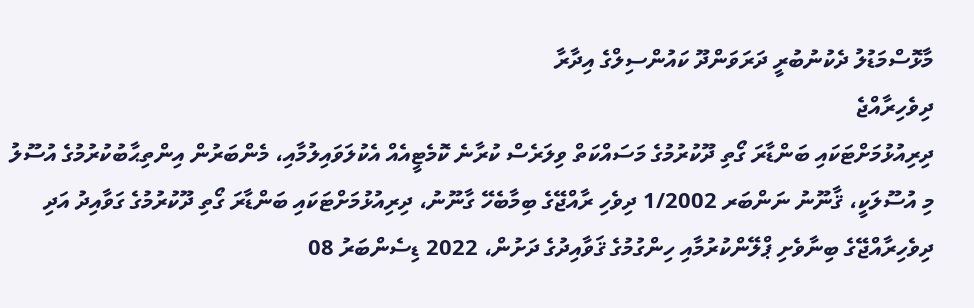މާޅޮސްމަޑުލު ދެކުނުބުރީ ދަރަވަންދޫ ކައުންސިލްގެ އިދާރާ
ދިވެހިރާއްޖެ
ދިރިއުޅުމަށްޓަކައި ބަންޑާރަ ގޯތި ދޫކުރުމުގެ މަސައްކަތް ވިލަރެސް ކުރާނެ ކޮމެޓީއެއް އެކުލަވައިލުމާއި، މެންބަރުން އިންތިޙާބުކުރުމުގެ އުސޫލު
މި އުސޫލަކީ، ޤާނޫނު ނަންބަރ 1/2002 ދިވެހި ރާއްޖޭގެ ބިމާބެހޭ ގާނޫނު، ދިރިއުޅުމަށްޓަކައި ބަންޑާރަ ގޯތި ދޫކުރުމުގެ ގަވާއިދު އަދި ދިވެހިރާއްޖޭގެ ބިނާވެށި ޕްލޭންކުރުމާއި ހިންގުމުގެ ޤަވާއިދުގެ ދަށުން، 2022 ޑިސެންބަރު 08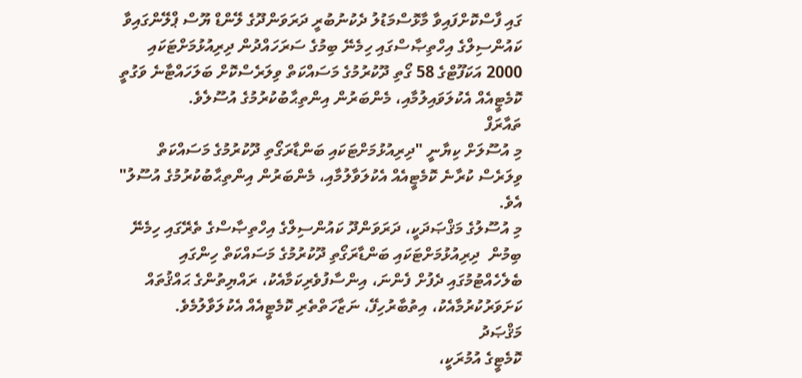ގައި ފާސްކޮށްފައިވާ މާޅޮސްމަޑުލު ދެކުނުބުރީ ދަރަވަންދޫގެ ލޭންޑް ޔޫސް ޕްލޭންގައިވާ ކައުންސިލްގެ އިހްތިޞާސްގައި ހިމެނޭ ބިމުގެ ސަރަހައްދުން ދިރިއުޅުމަށްޓަކައި 2000 އަކަފޫޓްގެ 58 ގޯތި ދޫކުރުމުގެ މަސައްކަތް ވިލަރެސްކޮށް ބަލަހައްޓާނެ ވަގުތީ ކޮމެޓީއެއް އެކުލަވައިލުމާއި، މެންބަރުން އިންތިޙާބުކުރުމުގެ އުސޫލެވެ.
ތައާރަފް
މި އުސޫލަށް ކިޔާނީ "ދިރިއުޅުމަށްޓަކައި ބަންޑާރަގޯތި ދޫކުރުމުގެ މަސައްކަތް ވިލަރެސް ކުރާނެ ކޮމެޓީއެއް އެކުލަވާލުމާއި، މެންބަރުން އިންތިޙާބުކުރުމުގެ އުސޫލު" އެވެ.
މި އުސޫލުގެ މަޤްޞަދަކީ، ދަރަވަންދޫ ކައުންސިލްގެ އިހްތިޞާސްގެ ތެރޭގައި ހިމެނޭ ބިމުން  ދިރިއުޅުމަށްޓަކައި ބަންޑާރަގޯތި ދޫކުރުމުގެ މަސައްކަތް ހިންގައި ބެލެހެއްޓުމުގައި ދެފުށް ފެންނަ، އިންސާފުވެރިކަމާއެކު، ރައްޔިތުންގެ ޙައްޤުތައް ކަށަވަރުކުރުމާއެކު، އިތުބާރުހިފޭ، ނަޒާހަތްތެރި ކޮމެޓީއެއް އެކުލަވާލުމެވެ.
މަޤްޞަދު
ކޮމެޓީގެ އުމުރަކީ،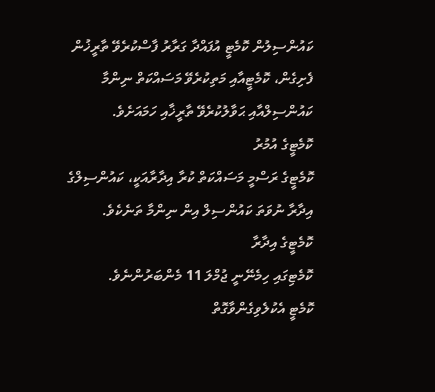ކައުންސިލުން ކޮމެޓީ އުފައްދާ ގަރާރު ފާސްކުރެވޭ ތާރީޚުން ފެށިގެން، ކޮމެޓީއާއި މަތިކުރެވޭ މަސައްކަތް ނިންމާ ކައުންސިލްއާއި ޙަވާލުކުރެވޭ ތާރީޚާއި ހަމައަށެވެ.
ކޮމެޓީގެ އުމުރު
ކޮމެޓީގެ ރަސްމީ މަސައްކަތް ކުރާ އިދާރާއަކީ، ކައުންސިލްގެ އިދާރާ ނުވަތަ ކައުންސިލް އިން ނިންމާ ތަނެކެވެ.
ކޮމެޓީގެ އިދާރާ
ކޮމެޓިގައި ހިމެނޭނީ ޖުމްލަ 11 މެންބަރުންނެވެ.
ކޮމެޓީ އެކުލެވިގެންވާގޮތް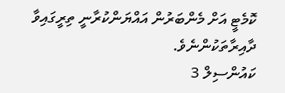ކޮމެޓީ އަށް މެންބަރުން އައްޔަންކުރާނީ ތިރީގައިވާ ދާއިރާތަކުންނެވެ.
ކައުންސިލް 3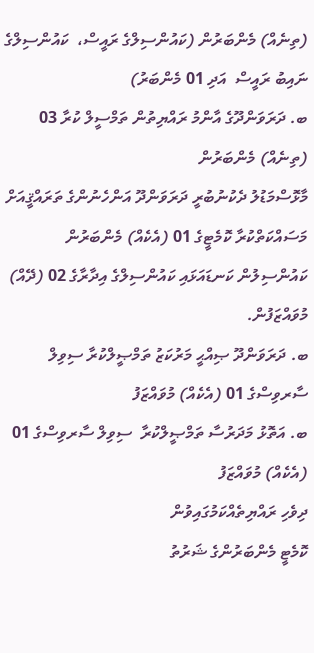(ތިނެއް) މެންބަރުން (ކައުންސިލްގެ ރައީސް،  ކައުންސިލްގެ ނައިބު ރައީސް  އަދި 01 މެންބަރު)
ބ. ދަރަވަންދޫގެ އާންމު ރައްޔިތުން ތަމްސީލް ކުރާ 03 (ތިނެއް) މެންބަރުން
މާޅޮސްމަޑުލު ދެކުނުބުރީ ދަރަވަންދޫ އަންހެނުންގެ ތަރައްޤީއަށް މަސައްކަތްކުރާ ކޮމެޓީގެ 01 (އެކެއް) މެންބަރުން
ކައުންސިލުން ކަނޑައަޅައި ކައުންސިލްގެ އިދާރާގެ 02 (ދޭއް) މުވައްޒަފުން.
ބ. ދަރަވަންދޫ ޞިއްޙީ މަރުކަޒު ތަމްޞީލްކުރާ ސިވިލް ސާރވިސްގެ 01 (އެކެއް) މުވައްޒަފު
ބ. އަތޮޅު މަދަރުސާ ތަމްޞީލްކުރާ  ސިވިލް ސާރވިސްގެ 01 (އެކެއް) މުވައްޒަފު
ދިވެހި ރައްޔިތެއްކަމުގައިވުން
ކޮމެޓީ މެންބަރުންގެ ޝަރުތު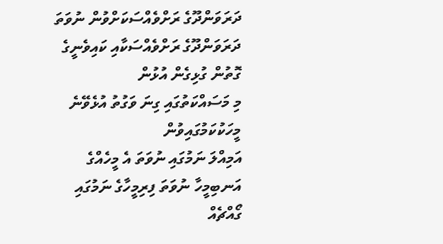ދަރަވަންދޫގެ ރަށްވެއްސަކަށްވުން ނުވަތަ ދަރަވަންދޫގެ ރަށްވެއްސަކާއި ކައިވެނީގެ ގޮތުން ގުޅިގެން އުޅުން
މި މަސައްކަތުގައި ގިނަ ވަގުތު އުޅެވޭނެ މީހަކުކަމުގައިވުން
އަމިއްލަ ނަމުގައި ނުވަތަ އެ މީހެއްގެ އަނބިމީހާ ނުވަތަ ފިރިމީހާގެ ނަމުގައި ގޯއްޗެއް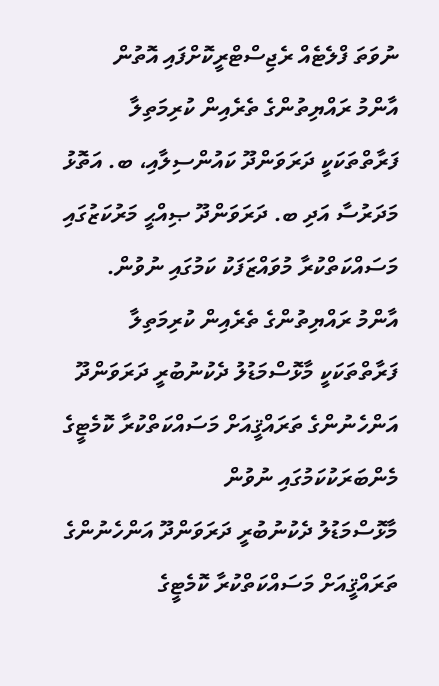ނުވަތަ ފްލެޓެއް ރެޖިސްޓްރީކޮށްފައި އޮތުން
އާންމު ރައްޔިތުންގެ ތެރެއިން ކުރިމަތިލާ ފަރާތްތަކަކީ ދަރަވަންދޫ ކައުންސިލާއި، ބ. އަތޮޅު މަދަރުސާ އަދި ބ. ދަރަވަންދޫ ޞިއްޙީ މަރުކަޒުގައި މަސައްކަތްކުރާ މުވައްޒަފަކު ކަމުގައި ނުވުން.
އާންމު ރައްޔިތުންގެ ތެރެއިން ކުރިމަތިލާ ފަރާތްތަކަކީ މާޅޮސްމަޑުލު ދެކުނުބުރީ ދަރަވަންދޫ އަންހެނުންގެ ތަރައްޤީއަށް މަސައްކަތްކުރާ ކޮމެޓީގެ މެންބަރަކުކަމުގައި ނުވުން
މާޅޮސްމަޑުލު ދެކުނުބުރީ ދަރަވަންދޫ އަންހެނުންގެ ތަރައްޤީއަށް މަސައްކަތްކުރާ ކޮމެޓީގެ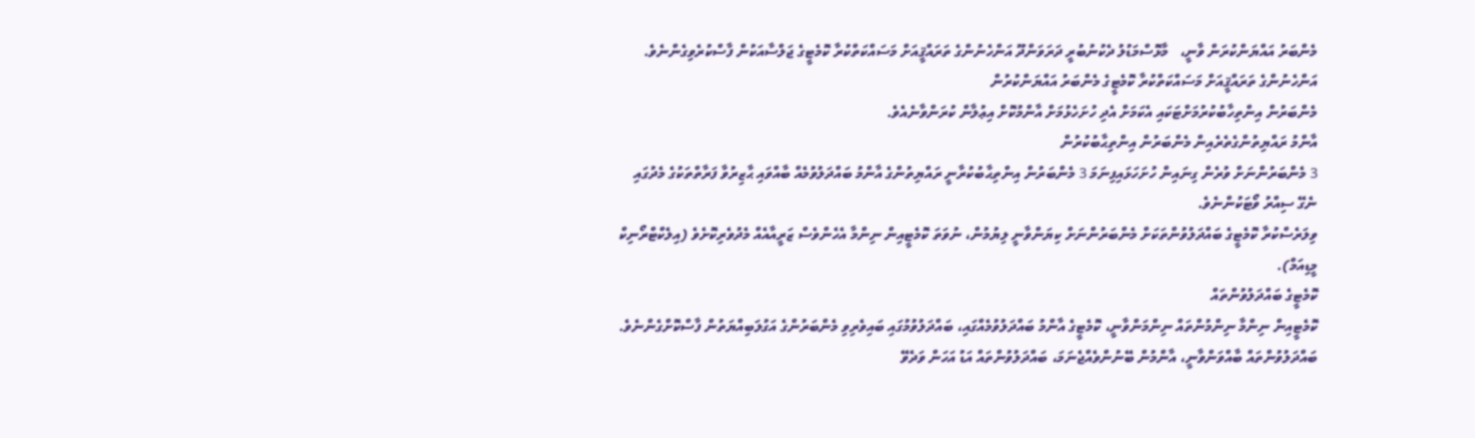މެންބަރު އައްޔަންކުރަން ވާނީ،   މާޅޮސްމަޑުލު ދެކުނުބުރީ ދަރަވަންދޫ އަންހެނުންގެ ތަރައްޤީއަށް މަސައްކަތްކުރާ ކޮމެޓީގެ ޖަލްސާއަކުން ފާސްކުރެވިގެންނެވެ.
އަންހެނުންގެ ތަރައްޤީއަށް މަސައްކަތްކުރާ ކޮމެޓީގެ މެންބަރު އައްޔަންކުރުން
މެންބަރުން އިންތިހާބުކުރުމަށްޓަކައި އެކަމަށް އެދި ހުށަހެޅުމަށް އާންމުކޮށް އިޢުލާން ކުރަންވާނެއެވެ.
އާންމު ރައްޔިތުންގެތެރެއިން މެންބަރުން އިންތިޙާބުކުރުން
3 މެންބަރުންނަށް ވުރެން ގިނައިން ހުށަހަޅައިފިނަމަ 3 މެންބަރުން އިންތިޙާބުކުރާނީ ރައްޔިތުންގެ އާންމު ބައްދަލުވުމެއް ބާއްވައި ޙާޒިރުވާ ފަރާތްތަކުގެ މެދުގައި ނެގޭ ސިއްރު ވޯޓަކުންނެވެ.
ވިލަރެސްކުރާ ކޮމެޓީގެ ބައްދަލުވުންތަކަށް މެންބަރުންނަށް ކިޔަންވާނީ ލިޔުމުން، ނުވަތަ ކޮމެޓީއިން ނިންމާ އެހެންވެސް ޒަރީއާއެއް މެދުވެރިކޮށެވެ (އިލެކްޓްރޯނިކް މީޑިއަމް).
ކޮމެޓީގެ ބައްދަލުވުންތައް
ކޮމެޓީއިން ނިންމާ ނިންމުންތައް ނިންމަންވާނީ، ކޮމެޓީގެ އާންމު ބައްދަލުވުމެއްގައި، ބައްދަލުވުމުގައި ބައިވެރިވި މެންބަރުންގެ އަގުލަބިއްޔަތުން ފާސްކޮށްގެންނެވެ.
ބައްދަލުވުންތައް ބާއްވަންވާނީ، އާންމުން ބޭނުންވެއްޖެނަމަ، ބައްދަލުވުންތައް އަޑު އަހަން ވަދެވޭ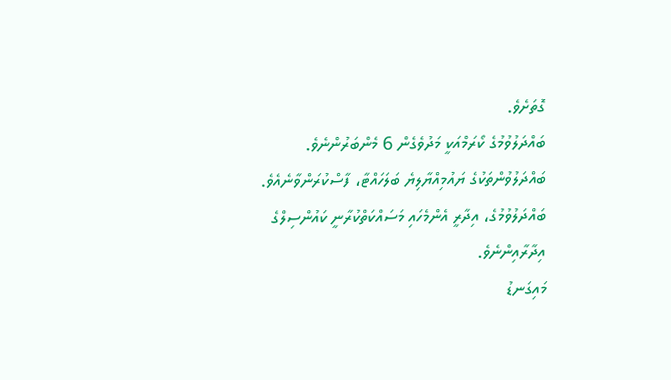ގޮތަށެވެ.
ބައްދަލުވުމުގެ ކޯރަމްއަކީ މަދުވެގެން 6 މެންބަރުންނެވެ.
ބައްދަލުވުންތަކުގެ ޔައުމިއްޔާލިޔެ ބަލަހައްޓާ، ފާސްކުރަންވާނެއެވެ. ބައްދަލުވުމުގެ، އިދާރީ އެންމެހައި މަސައްކަތްކުރާނީ ކައުންސިލްގެ އިދާރާއިންނެވެ.
މައިގަނޑު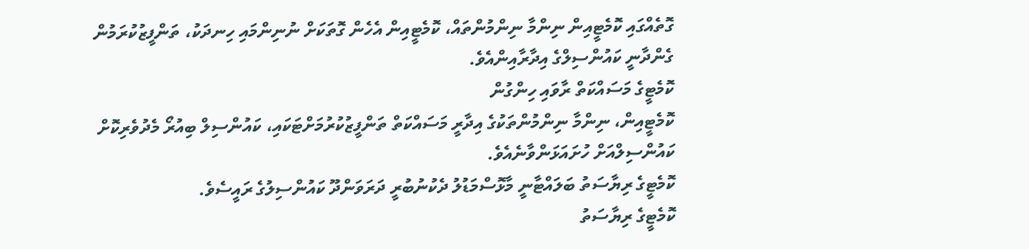ގޮތެއްގައި ކޮމެޓީއިން ނިންމާ ނިންމުންތައް، ކޮމެޓީއިން އެހެން ގޮތަކަށް ނުނިންމައި ހިނދަކު، ތަންފީޒުކުރަމުން ގެންދާނީ ކައުންސިލްގެ އިދާރާއިންއެވެ.
ކޮމެޓީގެ މަސައްކަތް ރާވައި ހިންގުން
ކޮމެޓީއިން، ނިންމާ ނިންމުންތަކުގެ އިދާރީ މަސައްކަތް ތަންފީޒުކުރުމަށްޓަކައި، ކައުންސިލް ބިއުރޯ މެދުވެރިކޮށް ކައުންސިލްއަށް ހުށައަޅަންވާނެއެވެ.
ކޮމެޓީގެ ރިޔާސަތު ބަލައްޓާނީ މާޅޮސްމަޑުލު ދެކުނުބުރީ ދަރަވަންދޫ ކައުންސިލުގެ ރައީސެވެ.
ކޮމެޓީގެ ރިޔާސަތު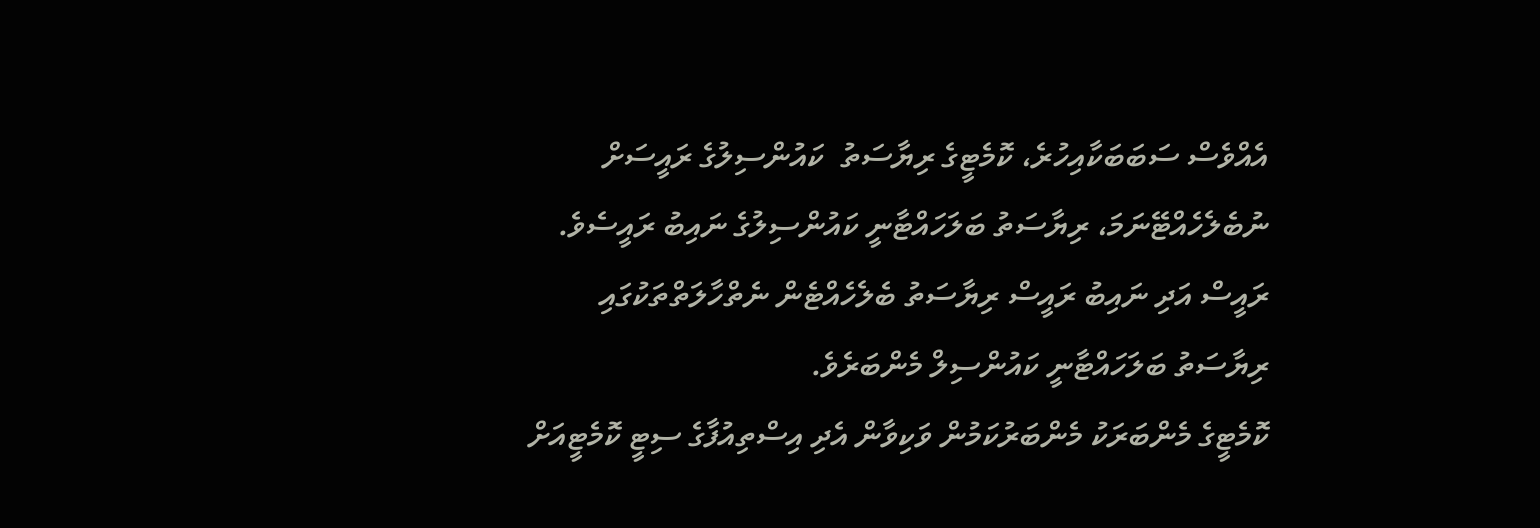އެއްވެސް ސަބަބަކާއިހުރެ، ކޮމެޓީގެ ރިޔާސަތު  ކައުންސިލުގެ ރައީސަށް ނުބެލެހެއްޓޭނަމަ، ރިޔާސަތު ބަލަހައްޓާނީ ކައުންސިލުގެ ނައިބު ރައީސެވެ.  ރައީސް އަދި ނައިބު ރައީސް ރިޔާސަތު ބެލެހެއްޓެން ނެތްހާލަތްތަކުގައި ރިޔާސަތު ބަލަހައްޓާނީ ކައުންސިލް މެންބަރެވެ.
ކޮމެޓީގެ މެންބަރަކު މެންބަރުކަމުން ވަކިވާން އެދި އިސްތިއުފާގެ ސިޓީ ކޮމެޓީއަށް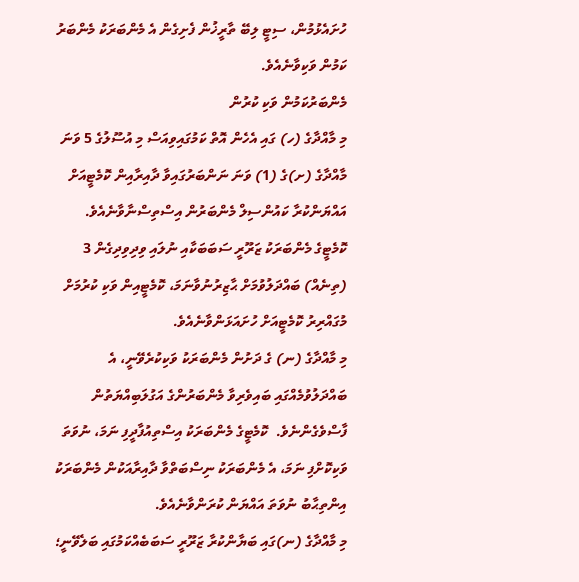ހުށައެޅުމުން، ސިޓީ ލިބޭ ތާރީޚުން ފެށިގެން އެ މެންބަރަކު މެންބަރު ކަމުން ވަކިވާނެއެވެ.
މެންބަރުކަމުން ވަކި ކުރުން
މި މާއްދާގެ (ހ) ގައި އެހެން އޮތް ކަމުގައިވިއަސް މި އުސޫލުގެ 5 ވަނަ މާއްދާގެ (ށ)ގެ (1) ވަނަ ނަންބަރުގައިވާ ދާއިރާއިން ކޮމެޓީއަށް އައްޔަންކުރާ ކައުންސިލް މެންބަރުން އިސްތިސްނާވާނެއެވެ.
ކޮމެޓީގެ މެންބަރަކު ޒަރޫރީ ސަބަބަކާއި ނުލައި ވިދިވިދިގެން 3 (ތިނެއް) ބައްދަލުވުމަށް ޙާޒިރުނުވާނަމަ، ކޮމެޓީއިން ވަކި ކުރުމަށް މުގައްރިރު ކޮމެޓީއަށް ހުށައަޅަންވާނެއެވެ.
މި މާއްދާގެ (ނ) ގެ ދަށުން މެންބަރަކު ވަކިކުރެވޭނީ، އެ ބައްދަލުވުމެއްގައި ބައިވެރިވާ މެންބަރުންގެ އަގުލަބިއްޔަތުން ފާސްވެގެންނެވެ.  ކޮމެޓީގެ މެންބަރަކު އިސްތިއުފާދީފި ނަމަ، ނުވަތަ ވަކިކޮށްފި ނަމަ، އެ މެންބަރަކު ނިސްބަތްވާ ދާއިރާއަކުން މެންބަރަކު އިންތިޙާބު ނުވަތަ އައްޔަން ކުރަންވާނެއެވެ.
މި މާއްދާގެ (ނ)ގައި ބަޔާންކުރާ ޒަރޫރީ ސަބަބެއްކަމުގައި ބަލެވޭނީ؛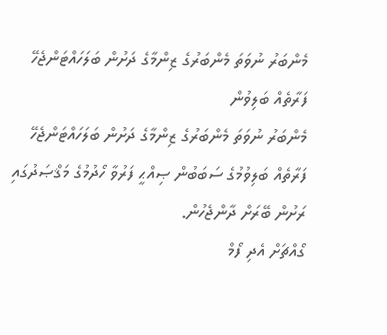މެންބަރު ނުވަތަ މެންބަރުގެ ޒިންމާގެ ދަށުން ބަލަހައްޓަންޖެހޭ ފަރާތެއް ބަލިވުން
މެންބަރު ނުވަތަ މެންބަރުގެ ޒިންމާގެ ދަށުން ބަލަހައްޓަންޖެހޭ ފަރާތެއް ބަލިވުމުގެ ސަބަބުން ޞިއްޙީ ފަރުވާ ހޯދުމުގެ މަޤްޞަދުގައި ރަށުން ބޭރަށް ދާންޖެހުން.
ގޯއްޗަށް އެދި ފޯމް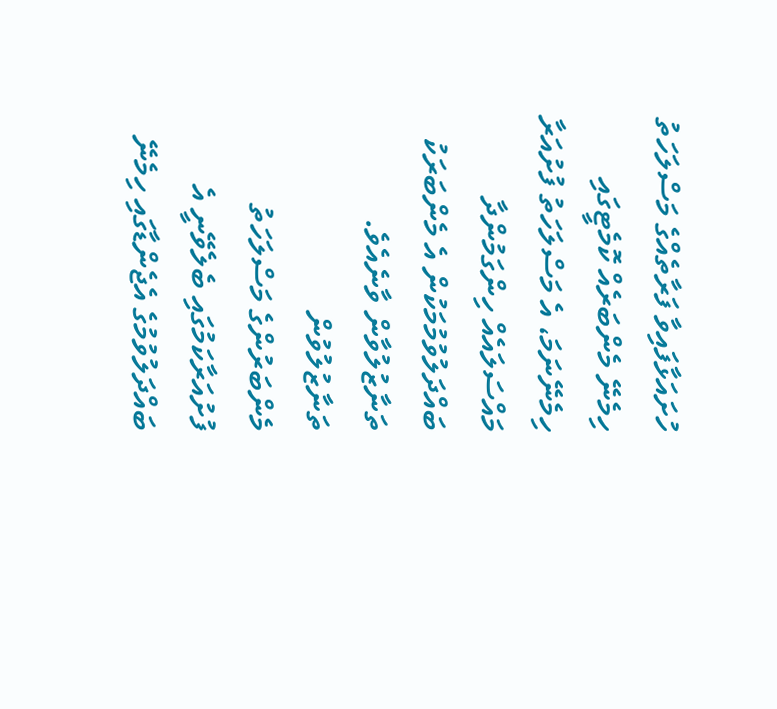ހުށައަޅާފައިވާ ފަރާތެއްގެ މަސްލަހަތު ހިމެނޭ މެންބަރެއް ކޮމެޓީގައި ހިމެނޭނަމަ، އެ މަސްލަހަތު ފުށުއަރާ މައްސަލައެއް ހިންގަމުންދާ ބައްދަލުވުމުމަކުން އެ މެންބަރަކު ތަނާޒުލުވާން ވާނެއެވެ.
ތަނާޒުލުވުން
މެންބަރުންގެ މަސްލަހަތު ފުށުއަރާކަމުގައި ބެލެވޭނީ އެ ބައްދަލުވުމުގެ އެޖެންޑާގައި ހިމެނޭ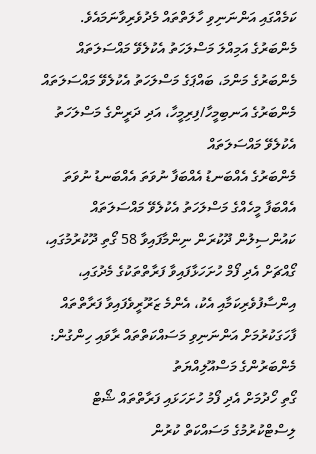ކަމެއްގައި އަންނަނިވި ހާލަތްތައް މެދުވެރިވާނަމައެވެ.
މެންބަރުގެ އަމިއްލަ މަސްލަހަތު އެކުލެވޭ މައްސަލަތައް
މެންބަރުގެ މަންމަ، ބައްޕަގެ މަސްލަހަތު އެކުލެވޭ މައްސަލަތައް
މެންބަރުގެ އަނބިމީހާ/ފިރިމީހާ، އަދި ދަރީންގެ މަސްލަހަތު އެކުލެވޭ މައްސަލަތައް
މެންބަރުގެ އެއްބަނޑު އެއްބަފާ ނުވަތަ އެއްބަނޑު ނުވަތަ އެއްބަފާ މީހެއްގެ މަސްލަހަތު އެކުލެވޭ މައްސަލަތައް
ކައުންސިލުން ދޫކުރަން ނިންމާފައިވާ 58 ގޯތި ދޫކުރުމުގައި، ގޯއްޗަށް އެދި ފޯމް ހުށަހަޅާފައިވާ ފަރާތްތަކުގެ މެދުގައި، އިންސާފުވެރިކަމާއި އެކު، އެންމެ ޒަރޫރީވެފައިވާ ފަރާތްތައް ފާހަގަކުރުމަށް އަންނަނިވި މަސައްކަތްތައް ރާވައި ހިންގުން:
މެންބަރުންގެ މަސްއޫލިއްޔަތު
ގޯތި ހޯދުމަށް އެދި ފޯމު ހުށަހަޅައި ފަރާތްތައް ޝޯޓް ލިސްޓްކުރުމުގެ މަސައްކަތް ކުރުން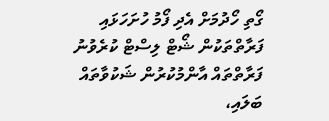ގޯތި ހޯދުމަށް އެދި ފޯމު ހުށަހަޅައި ފަރާތްތަކުން ޝޯޓް ލިސްޓް ކުރެވުނު ފަރާތްތައް އާންމުކުރުން ޝަކުވާތައް ބަލައި،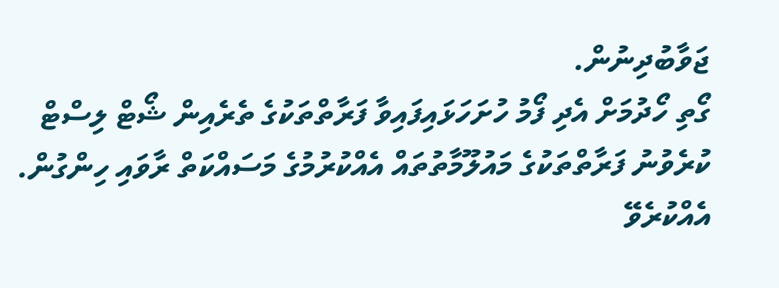ޖަވާބުދިނުން.
ގޯތި ހޯދުމަށް އެދި ފޯމު ހުށަހަޅައިފައިވާ ފަރާތްތަކުގެ ތެރެއިން ޝޯޓް ލިސްޓް ކުރެވުނު ފަރާތްތަކުގެ މައުލޫމާތުތައް އެއްކުރުމުގެ މަސައްކަތް ރާވައި ހިންގުން.
އެއްކުރެވޭ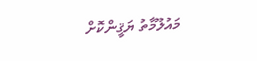މައުލޫމާތު ޔަޤީންކޮށް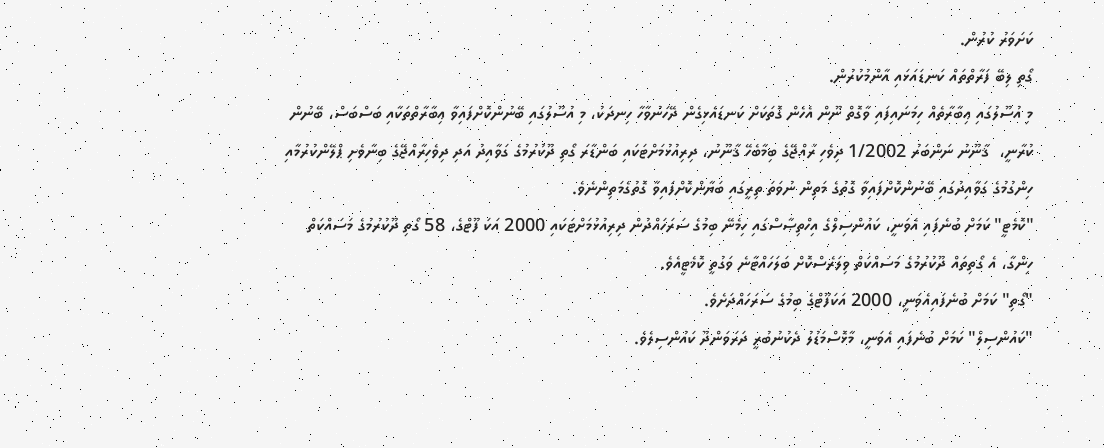ކަށަވަރު ކުރުން.
ގޯތި ލިބޭ ފަރާތްތައް ކަނޑައަޅައި އާންމުކުރުން.
މި އުސޫލުގައި ޢިބާރާތެއް ހިމަނައިފައި ވާގޮތް ނޫން އެހެން ގޮތަކަށް ކަނޑައެޅިގެން ދޭހަނުވާހާ ހިނދަކު، މި އުސޫލުގައި ބޭނުންކޮށްފައިވާ ޢިބާރާތްތަކާއި ބަސްބަސް، ބޭނުން ކުރާނީ،  ޤާނޫނު ނަންބަރު 1/2002 ދިވެހި ރާއްޖޭގެ ބިމާބެހޭ ޤާނޫނު، ދިރިއުޅުމަށްޓަކައި ބަންޑާރަ ގޯތި ދޫކުރުމުގެ ގަވާއިދު އަދި ދިވެހިރާއްޖޭގެ ބިނާވެށި ޕްލޭންކުރުމާއި ހިންގުމުގެ ގަވާއިދުގައި ބޭނުންކޮށްފައިވާ ގޮތުގެ މަތިން ނުވަތަ ތިރީގައި ބަޔާންކޮށްފައިވާ ގޮތުގެމަތިންނެވެ.
"ކޮމެޓީ" ކަމަށް ބުނެފައި އެވަނީ، ކައުންސިލްގެ އިހްތިޞާސްގައި ހިމެނޭ ބިމުގެ ސަރަހައްދުން ދިރިއުޅުމަށްޓަކައި 2000 އަކަ ފޫޓްގެ، 58 ގޯތި ދޫކުރުމުގެ މަސައްކަތް ހިންގާ، އެ ގޯތިތައް ދޫކުރުމުގެ މަސައްކަތް ވިލަރެސްކޮށް ބަލަހައްޓާނެ ވަގުތީ ކޮމެޓީއެވެ.
"ގޯތި" ކަމަށް ބުނެފައިއެވަނީ، 2000 އަކަފޫޓްގެ ބިމުގެ ސަރަހައްދަށެވެ.
"ކައުންސިލް" ކަމަށް ބުނެފައި އެވަނީ، މާޅޮސްމަޑުލު ދެކުނުބުރީ ދަރަވަންދޫ ކައުންސިލެވެ.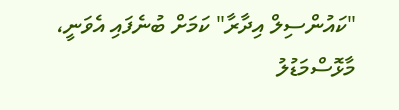"ކައުންސިލް އިދާރާ" ކަމަށް ބުނެފައި އެވަނީ، މާޅޮސްމަޑުލު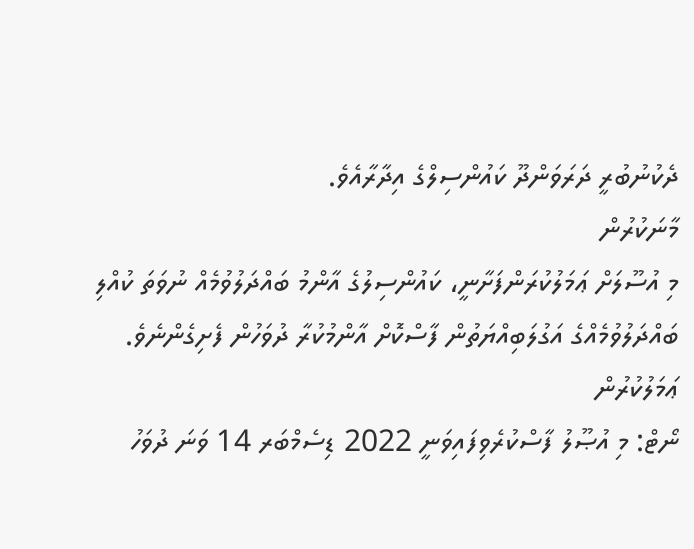ދެކުނުބުރީ ދަރަވަންދޫ ކައުންސިލްގެ އިދާރާއެވެ.
މާނަކުރުން
މި އުސޫލަށް ޢަމަލުކުރަންފަށާނީ، ކައުންސިލުގެ އާންމު ބައްދަލުވުމެއް ނުވަތަ ކުއްލި ބައްދަލުވުމެއްގެ އަގުލަބިއްޔަތުން ފާސްކޮށް އާންމުކުރާ ދުވަހުން ފެށިގެންނެވެ.
ޢަމަލުކުރުން
ނޯޓް: މި އުޞޫލު ފާސްކުރެވިފައިވަނީ 2022 ޑިސެމްބަރ 14 ވަނަ ދުވަހު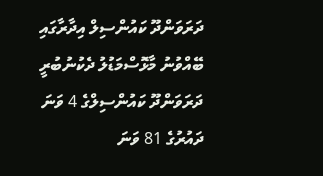ދަރަވަންދޫ ކައުންސިލް އިދާރާގައި ބޭއްވުނު މާޅޮސްމަޑުލު ދެކުނުބުރީ ދަރަވަންދޫ ކައުންސިލްގެ 4 ވަނަ ދައުރުގެ 81 ވަނަ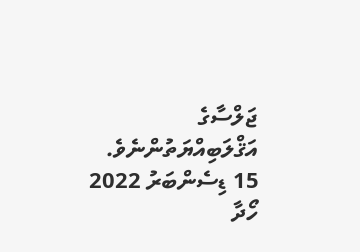ޖަލްސާގެ އަޤްލަބިއްޔަތުންނެވެ.
15 ޑިސެންބަރު 2022
ހޯދާ